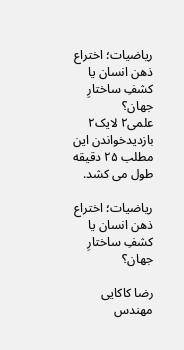ریاضیات؛ اختراع ذهن انسان یا کشفِ ساختارِ جهان؟
علمی۲ لایک۲ بازدیدخواندن این مطلب ۲۵ دقیقه طول می کشد.

ریاضیات؛ اختراع ذهن انسان یا کشفِ ساختارِ جهان؟

رضا کاکایی مهندس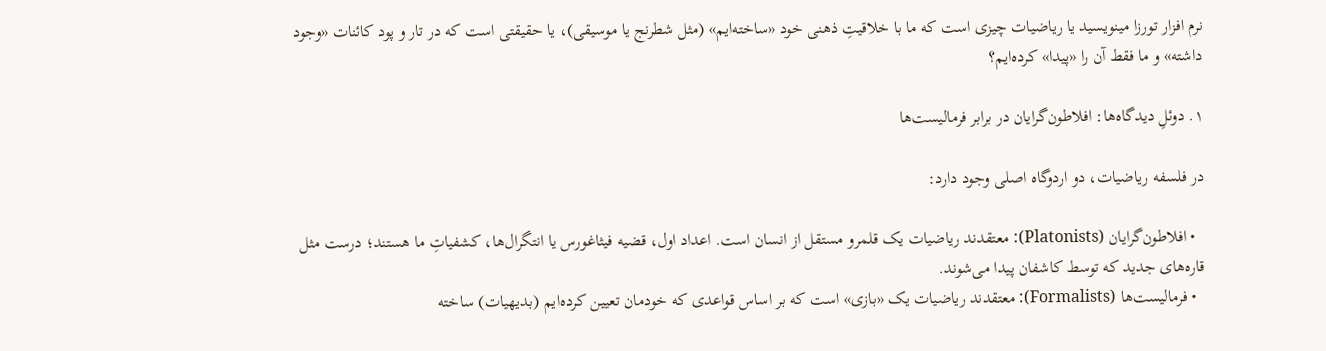نرم افزار تورزا مینویسید یا ریاضیات چیزی است که ما با خلاقیتِ ذهنی خود «ساخته‌ایم» (مثل شطرنج یا موسیقی)، یا حقیقتی است که در تار و پود کائنات «وجود داشته» و ما فقط آن را «پیدا» کرده‌ایم؟

۱. دوئلِ دیدگاه‌ها: افلاطون‌گرایان در برابر فرمالیست‌ها

در فلسفه ریاضیات، دو اردوگاه اصلی وجود دارد:

  • افلاطون‌گرایان (Platonists): معتقدند ریاضیات یک قلمرو مستقل از انسان است. اعداد اول، قضیه فیثاغورس یا انتگرال‌ها، کشفیاتِ ما هستند؛ درست مثل قاره‌های جدید که توسط کاشفان پیدا می‌شوند.
  • فرمالیست‌ها (Formalists): معتقدند ریاضیات یک «بازی» است که بر اساس قواعدی که خودمان تعیین کرده‌ایم (بدیهیات) ساخته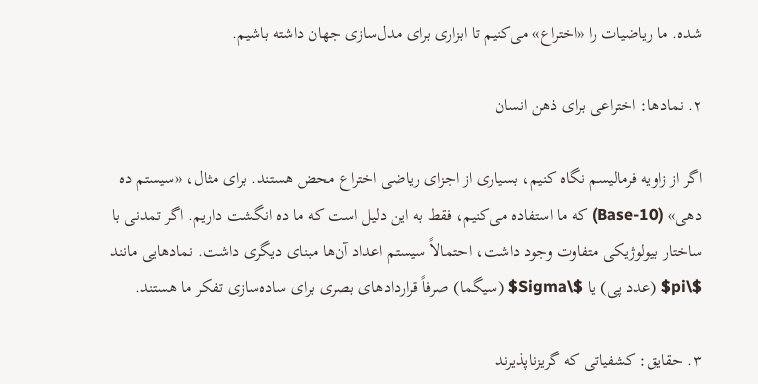شده. ما ریاضیات را «اختراع» می‌کنیم تا ابزاری برای مدل‌سازی جهان داشته باشیم.

۲. نمادها: اختراعی برای ذهن انسان

اگر از زاویه فرمالیسم نگاه کنیم، بسیاری از اجزای ریاضی اختراع محض هستند. برای مثال، «سیستم ده دهی» (Base-10) که ما استفاده می‌کنیم، فقط به این دلیل است که ما ده انگشت داریم. اگر تمدنی با ساختار بیولوژیکی متفاوت وجود داشت، احتمالاً سیستم اعداد آن‌ها مبنای دیگری داشت. نمادهایی مانند $\pi$ (عدد پی) یا $\Sigma$ (سیگما) صرفاً قراردادهای بصری برای ساده‌سازی تفکر ما هستند.

۳. حقایق: کشفیاتی که گریزناپذیرند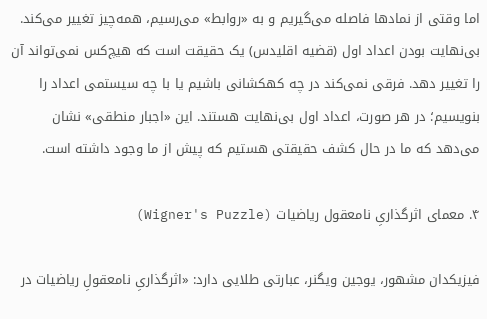اما وقتی از نمادها فاصله می‌گیریم و به «روابط» می‌رسیم، همه‌چیز تغییر می‌کند. بی‌نهایت بودن اعداد اول (قضیه اقلیدس) یک حقیقت است که هیچ‌کس نمی‌تواند آن را تغییر دهد. فرقی نمی‌کند در چه کهکشانی باشیم یا با چه سیستمی اعداد را بنویسیم؛ در هر صورت، اعداد اول بی‌نهایت هستند. این «اجبار منطقی» نشان می‌دهد که ما در حال کشف حقیقتی هستیم که پیش از ما وجود داشته است.

۴. معمای اثرگذاریِ نامعقول ریاضیات (Wigner's Puzzle)

فیزیکدان مشهور، یوجین ویگنر، عبارتی طلایی دارد: «اثرگذاریِ نامعقولِ ریاضیات در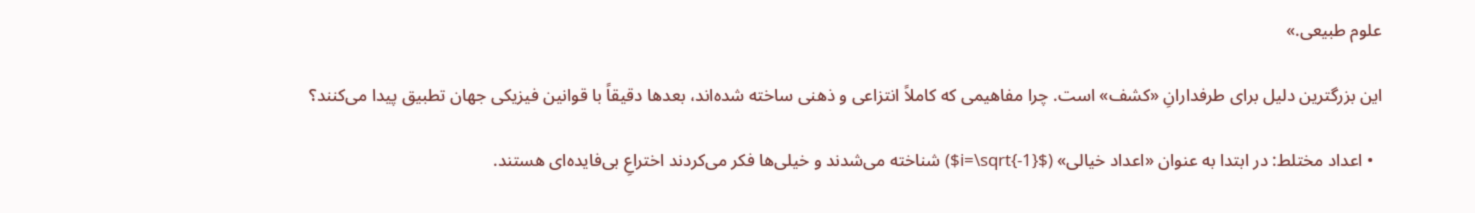علوم طبیعی.»

این بزرگترین دلیل برای طرفدارانِ «کشف» است. چرا مفاهیمی که کاملاً انتزاعی و ذهنی ساخته شده‌اند، بعدها دقیقاً با قوانین فیزیکی جهان تطبیق پیدا می‌کنند؟

  • اعداد مختلط: در ابتدا به عنوان «اعداد خیالی» ($i=\sqrt{-1}$) شناخته می‌شدند و خیلی‌ها فکر می‌کردند اختراعِ بی‌فایده‌ای هستند.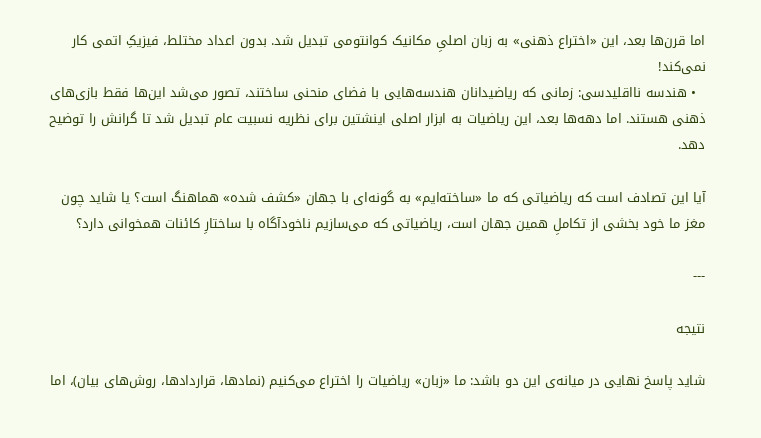اما قرن‌ها بعد، این «اختراع ذهنی» به زبان اصلیِ مکانیک کوانتومی تبدیل شد. بدون اعداد مختلط، فیزیکِ اتمی کار نمی‌کند!
  • هندسه نااقلیدسی: زمانی که ریاضیدانان هندسه‌هایی با فضای منحنی ساختند، تصور می‌شد این‌ها فقط بازی‌های ذهنی هستند. اما دهه‌ها بعد، این ریاضیات به ابزار اصلی اینشتین برای نظریه نسبیت عام تبدیل شد تا گرانش را توضیح دهد.

آیا این تصادف است که ریاضیاتی که ما «ساخته‌ایم» به گونه‌ای با جهان «کشف شده» هماهنگ است؟ یا شاید چون مغز ما خود بخشی از تکاملِ همین جهان است، ریاضیاتی که می‌سازیم ناخودآگاه با ساختارِ کائنات همخوانی دارد؟

---

نتیجه

شاید پاسخ نهایی در میانه‌ی این دو باشد: ما «زبان» ریاضیات را اختراع می‌کنیم (نمادها، قراردادها، روش‌های بیان)، اما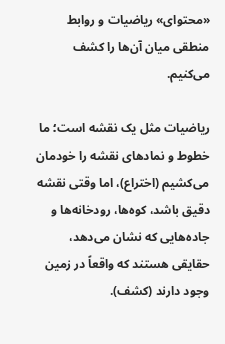«محتوای» ریاضیات و روابط منطقی میان آن‌ها را کشف می‌کنیم.

ریاضیات مثل یک نقشه است؛ ما خطوط و نمادهای نقشه را خودمان می‌کشیم (اختراع)، اما وقتی نقشه دقیق باشد، کوه‌ها، رودخانه‌ها و جاده‌هایی که نشان می‌دهد، حقایقی هستند که واقعاً در زمین وجود دارند (کشف).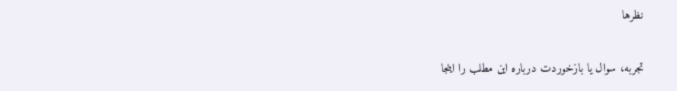نظرها

تجربه، سوال یا بازخوردت درباره این مطلب را اینجا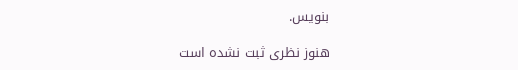بنویس.

هنوز نظری ثبت نشده است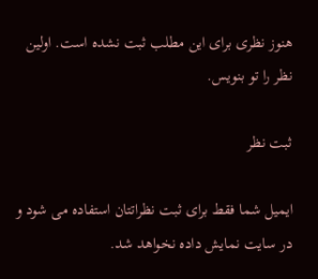هنوز نظری برای این مطلب ثبت نشده است. اولین نظر را تو بنویس.

ثبت نظر

ایمیل شما فقط برای ثبت نظراتتان استفاده می شود و در سایت نمایش داده نخواهد شد.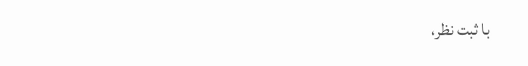با ثبت نظر،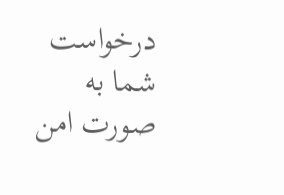درخواست شما به صورت امن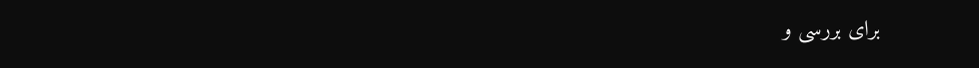برای بررسی و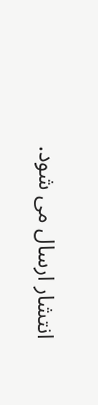انتشار ارسال می شود.